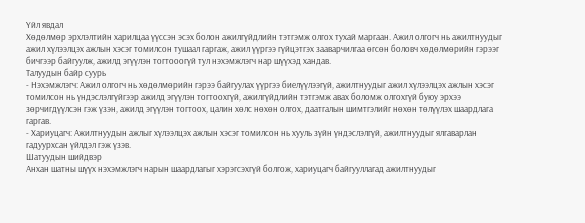Үйл явдал
Хөдөлмөр эрхлэлтийн харилцаа үүссэн эсэх болон ажилгүйдлийн тэтгэмж олгох тухай маргаан. Ажил олгогч нь ажилтнуудыг ажил хүлээлцэх ажлын хэсэг томилсон тушаал гаргаж, ажил үүргээ гүйцэтгэх зааварчилгаа өгсөн боловч хөдөлмөрийн гэрээг бичгээр байгуулж, ажилд эгүүлэн тогтооогүй тул нэхэмжлэгч нар шүүхэд хандав.
Талуудын байр суурь
- Нэхэмжлэгч: Ажил олгогч нь хөдөлмөрийн гэрээ байгуулах үүргээ биелүүлээгүй, ажилтнуудыг ажил хүлээлцэх ажлын хэсэг томилсон нь үндэслэлгүйгээр ажилд эгүүлэн тогтоохгүй, ажилгүйдлийн тэтгэмж авах боломж олгохгүй буюу эрхээ зөрчигдүүлсэн гэж үзэн, ажилд эгүүлэн тогтоох, цалин хөлс нөхөн олгох, даатгалын шимтгэлийг нөхөн төлүүлэх шаардлага гаргав.
- Хариуцагч: Ажилтнуудын ажлыг хүлээлцэх ажлын хэсэг томилсон нь хууль зүйн үндэслэлгүй, ажилтнуудыг ялгаварлан гадуурхсан үйлдэл гэж үзэв.
Шатуудын шийдвэр
Анхан шатны шүүх нэхэмжлэгч нарын шаардлагыг хэрэгсэхгүй болгож, хариуцагч байгууллагад ажилтнуудыг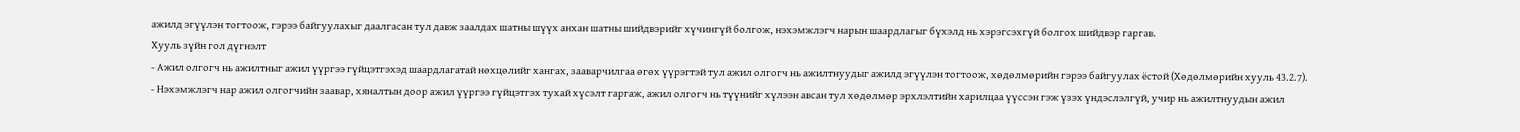ажилд эгүүлэн тогтоож, гэрээ байгуулахыг даалгасан тул давж заалдах шатны шүүх анхан шатны шийдвэрийг хүчингүй болгож, нэхэмжлэгч нарын шаардлагыг бүхэлд нь хэрэгсэхгүй болгох шийдвэр гаргав.
Хууль зүйн гол дүгнэлт
- Ажил олгогч нь ажилтныг ажил үүргээ гүйцэтгэхэд шаардлагатай нөхцөлийг хангах, зааварчилгаа өгөх үүрэгтэй тул ажил олгогч нь ажилтнуудыг ажилд эгүүлэн тогтоож, хөдөлмөрийн гэрээ байгуулах ёстой (Хөдөлмөрийн хууль 43.2.7).
- Нэхэмжлэгч нар ажил олгогчийн заавар, хяналтын доор ажил үүргээ гүйцэтгэх тухай хүсэлт гаргаж, ажил олгогч нь түүнийг хүлээн авсан тул хөдөлмөр эрхлэлтийн харилцаа үүссэн гэж үзэх үндэслэлгүй, учир нь ажилтнуудын ажил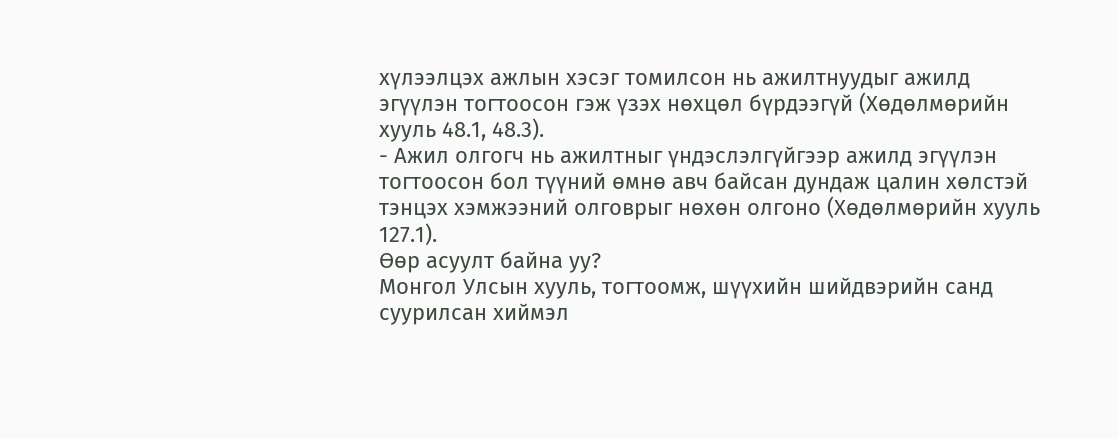хүлээлцэх ажлын хэсэг томилсон нь ажилтнуудыг ажилд эгүүлэн тогтоосон гэж үзэх нөхцөл бүрдээгүй (Хөдөлмөрийн хууль 48.1, 48.3).
- Ажил олгогч нь ажилтныг үндэслэлгүйгээр ажилд эгүүлэн тогтоосон бол түүний өмнө авч байсан дундаж цалин хөлстэй тэнцэх хэмжээний олговрыг нөхөн олгоно (Хөдөлмөрийн хууль 127.1).
Өөр асуулт байна уу?
Монгол Улсын хууль, тогтоомж, шүүхийн шийдвэрийн санд суурилсан хиймэл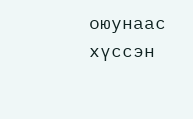оюунаас хүссэн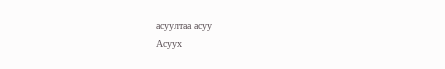асуултаа асуу
Асуух